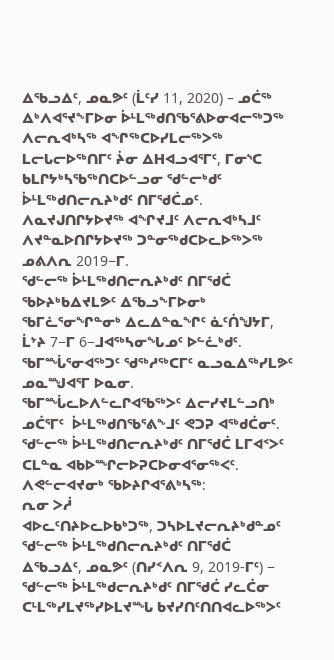ᐃᖃᓗᐃᑦ, ᓄᓇᕗᑦ (ᒫᑦᓯ 11, 2020) – ᓄᑖᖅ ᐃᒃᐱᐊᕐᔪᖕᒥᐅᓂ ᐆᒻᒪᖅᑯᑎᖃᕐᕕᐅᓂᐊᓕᖅᑐᖅ ᐱᓕᕆᐊᒃᓴᖅ ᐊᖏᖅᑕᐅᓯᒪᓕᖅᐳᖅ ᒪᓕᒐᓕᐅᖅᑎᒥᑦ ᔩᓂ ᐃᕼᐊᓗᐊᕐᒥᑦ, ᒥᓂᔅᑕ ᑲᒪᒋᔭᒃᓴᖃᖅᑎᑕᐅᓪᓗᓂ ᖁᓪᓕᒃᑯᑦ ᐆᒻᒪᖅᑯᑎᓕᕆᔨᒃᑯᑦ ᑎᒥᖁᑖᓄᑦ. ᐱᓇᔪᒍᑎᒋᔭᐅᔪᖅ ᐊᖏᔪᒧᑦ ᐱᓕᕆᐊᒃᓴᒧᑦ ᐱᔪᓐᓇᐅᑎᒋᔭᐅᔪᖅ ᑐᓐᓂᖅᑯᑕᐅᓚᐅᖅᐳᖅ ᓄᕕᐱᕆ 2019−ᒥ.
ᖁᓪᓕᖅ ᐆᒻᒪᖅᑯᑎᓕᕆᔨᒃᑯᑦ ᑎᒥᖁᑖ ᖃᐅᔨᒃᑲᐃᔪᒪᕗᑦ ᐃᖃᓗᖕᒥᐅᓂᒃ ᖃᒥᓛᕐᓂᖏᓐᓂᒃ ᐃᓚᐃᓐᓇᖏᑦ ᓈᑦᑏᖑᔭᒥ, ᒫᔾᔨ 7−ᒥ 6−ᒧᐊᖅᓴᓂᖓᓄᑦ ᐅᓪᓛᒃᑯᑦ. ᖃᒥᙶᕐᓂᐊᖅᑐᑦ ᖁᖅᓱᖅᑕᒥᑦ ᓇᓗᓇᐃᖅᓯᒪᕗᑦ ᓄᓇᙳᐊᕐᒥ ᐅᓇᓂ.
ᖃᒥᙶᓚᐅᐱᓪᓚᒋᐊᖃᖅᐳᑦ ᐃᓕᓯᔪᒪᓪᓗᑎᒃ ᓄᑖᕐᒥᑦ  ᐆᒻᒪᖅᑯᑎᖃᕐᕕᖕᒧᑦ ᕙᑐᕈ ᐊᖅᑯᑖᓂᑦ.
ᖁᓪᓕᖅ ᐆᒻᒪᖅᑯᑎᓕᕆᔨᒃᑯᑦ ᑎᒥᖁᑖ ᒪᒥᐊᑉᐳᑦ ᑕᒪᓐᓇ ᐊᑲᐅᙱᓕᐅᕈᑕᐅᓂᐊᕐᓂᖅᐸᑦ.
ᐱᕙᓪᓕᐊᔪᓂᒃ ᖃᐅᔨᒋᐊᕐᕕᒃᓴᖅ:
ᕆᓂ ᐳᓲ
ᐊᐅᓚᑦᑎᔨᐅᓚᐅᑲᒃᑐᖅ, ᑐᓴᐅᒪᔪᓕᕆᔨᒃᑯᓐᓄᑦ
ᖁᓪᓕᖅ ᐆᒻᒪᖅᑯᑎᓕᕆᔨᒃᑯᑦ ᑎᒥᖁᑖ
ᐃᖃᓗᐃᑦ, ᓄᓇᕗᑦ (ᑎᓯᑉᐱᕆ 9, 2019-ᒥᑦ) − ᖁᓪᓕᖅ ᐆᒻᒪᖅᑯᓕᕆᔨᒃᑯᑦ ᑎᒥᖁᑖ ᓯᓚᑖᓂ ᑕᒻᒪᖅᓯᒪᔪᖅᓯᐅᒪᔪᙵ ᑲᔪᓯᑎᑦᑎᑎᐊᓚᐅᖅᐳᑦ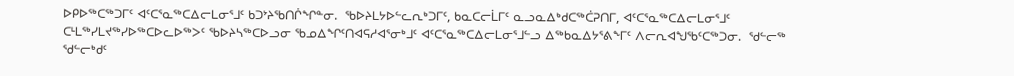ᐅᑭᐅᖅᑕᖅᑐᒥᑦ ᐊᑦᑕᕐᓇᖅᑕᐃᓕᒪᓂᕐᒧᑦ ᑲᑐᔾᔨᖃᑎᒌᖏᓐᓂ.  ᖃᐅᔨᒪᔭᐅᓪᓚᕆᒃᑐᒥᑦ, ᑲᓇᑕᓕᒫᒥᑦ ᓇᓗᓇᐃᒃᑯᑕᖅᑖᕈᑎᒥ, ᐊᑦᑕᕐᓇᖅᑕᐃᓕᒪᓂᕐᒧᑦ ᑕᒻᒪᖅᓯᒪᔪᖅᓯᐅᖅᑕᐅᓚᐅᖅᐳᑦ ᖃᐅᔨᓴᖅᑕᐅᓗᓂ ᖃᓄᐃᖏᑦᑎᐊᕋᓱᐊᕐᓂᒃᒧᑦ ᐊᑦᑕᕐᓇᖅᑕᐃᓕᒪᓂᕐᒧᓪᓗ ᐃᖅᑲᓇᐃᔭᕐᕕᖕᒥᑦ ᐱᓕᕆᐊᖑᖃᑦᑕᖅᑐᓂ.  ᖁᓪᓕᖅ ᖁᓪᓕᒃᑯᑦ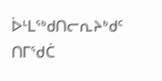ᐆᒻᒪᖅᑯᑎᓕᕆᔨᒃᑯᑦ ᑎᒥᖁᑖ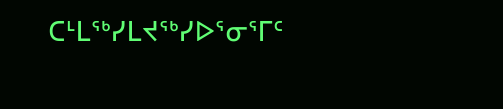ᑕᒻᒪᖅᓯᒪᔪᖅᓯᐅᕐᓂᕐᒥᑦ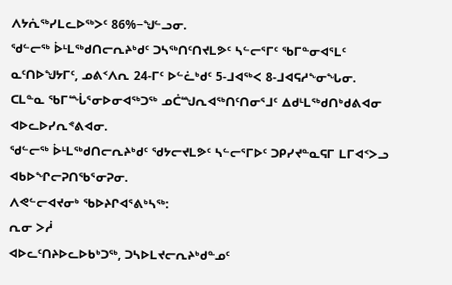ᐱᔭᕇᖅᓯᒪᓚᐅᖅᐳᑦ 86%−ᖑᓪᓗᓂ.
ᖁᓪᓕᖅ ᐆᒻᒪᖅᑯᑎᓕᕆᔨᒃᑯᑦ ᑐᓴᖅᑎᑦᑎᔪᒪᕗᑦ ᓴᓪᓕᕐᒥᑦ ᖃᒥᓐᓂᐊᕐᒪᑦ ᓇᑦᑎᐅᖑᔭᒥᑦ, ᓄᕕᑉᐱᕆ 24-ᒥᑦ ᐅᓪᓛᒃᑯᑦ 5-ᒧᐊᖅᐸ 8-ᒧᐊᕋᓱᖕᓂᖓᓂ.
ᑕᒪᓐᓇ ᖃᒥᙶᕐᓂᐅᓂᐊᖅᑐᖅ ᓄᑖᙳᕆᐊᖅᑎᑦᑎᓂᕐᒧᑦ ᐃᑯᒻᒪᖅᑯᑎᒃᑯᕕᐊᓂ ᐊᐅᓚᐅᓯᕆᕝᕕᐊᓂ.
ᖁᓪᓕᖅ ᐆᒻᒪᖅᑯᑎᓕᕆᔨᒃᑯᑦ ᖁᔭᓕᔪᒪᕗᑦ ᓴᓪᓕᕐᒥᐅᑦ ᑐᑭᓯᔪᓐᓇᕋᒥ ᒪᒥᐊᑉᐳᓗ ᐊᑲᐅᖏᓕᕈᑎᖃᕐᓂᕈᓂ.
ᐱᕙᓪᓕᐊᔪᓂᒃ ᖃᐅᔨᒋᐊᕐᕕᒃᓴᖅ:
ᕆᓂ ᐳᓲ
ᐊᐅᓚᑦᑎᔨᐅᓚᐅᑲᒃᑐᖅ, ᑐᓴᐅᒪᔪᓕᕆᔨᒃᑯᓐᓄᑦ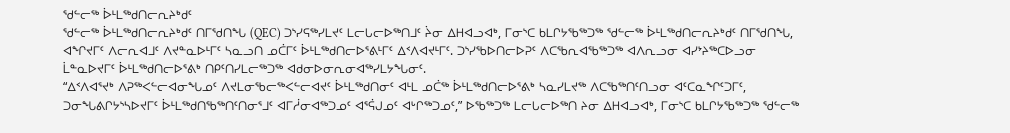ᖁᓪᓕᖅ ᐆᒻᒪᖅᑯᑎᓕᕆᔨᒃᑯᑦ
ᖁᓪᓕᖅ ᐆᒻᒪᖅᑯᑎᓕᕆᔨᒃᑯᑦ ᑎᒥᖁᑎᖓ (QEC) ᑐᔅᓯᕋᖅᓯᒪᔪᑦ ᒪᓕᒐᓕᐅᖅᑎᒧᑦ ᔩᓂ ᐃᕼᐊᓗᐊᒃ, ᒥᓂᔅᑕ ᑲᒪᒋᔭᖃᖅᑐᖅ ᖁᓪᓕᖅ ᐆᒻᒪᖅᑯᑎᓕᕆᔨᒃᑯᑦ ᑎᒥᖁᑎᖓ, ᐊᖏᔪᒥᑦ ᐱᓕᕆᐊᒧᑦ ᐱᔪᓐᓇᐅᒻᒥᑦ ᓴᓇᓗᑎ ᓄᑖᒥᑦ ᐆᒻᒪᖅᑯᑎᓕᐅᕐᕕᒻᒥᑦ ᐃᑉᐱᐊᔪᒻᒥᑦ. ᑐᔅᓯᖃᐅᑎᓕᐅᕈᑦ ᐱᑕᖃᕆᐊᖃᖅᑐᖅ ᐊᐱᕆᓗᓂ ᐊᓯᔾᔨᖅᑕᐅᓗᓂ ᒫᓐᓇᐅᔪᒥᑦ ᐆᒻᒪᖅᑯᑎᓕᐅᕐᕕᒃ ᑎᑭᑦᑎᓯᒪᓕᖅᑐᖅ ᐊᑯᓂᐅᓂᕆᓂᐊᖅᓯᒪᔭᖓᓂᑦ.
“ᐃᑉᐱᐊᕐᔪᒃ ᐱᕈᖅᐸᓪᓕᐊᓂᖓᓄᑦ ᐱᔪᒪᓂᖃᓕᖅᐸᓪᓕᐊᔪᑦ ᐆᒻᒪᖅᑯᑎᓂᑦ ᐊᒻᒪ ᓄᑖᖅ ᐆᒻᒪᖅᑯᑎᓕᐅᕐᕕᒃ ᓴᓇᓯᒪᔪᖅ ᐱᑕᖃᖅᑎᑦᑎᓗᓂ ᐊᑦᑕᓇᖏᑦᑐᒥᑦ, ᑐᓂᖓᕕᒋᔭᔅᓴᐅᔪᒥᑦ ᐆᒻᒪᖅᑯᑎᖃᖅᑎᑦᑎᓂᕐᒧᑦ ᐊᒥᓲᓂᐊᖅᑐᓄᑦ ᐊᕐᕌᒍᓄᑦ ᐊᒡᒋᖅᑐᓄᑦ,” ᐅᖃᖅᑐᖅ ᒪᓕᒐᓕᐅᖅᑎ ᔨᓂ ᐃᕼᐊᓗᐊᒃ, ᒥᓂᔅᑕ ᑲᒪᒋᔭᖃᖅᑐᖅ ᖁᓪᓕᖅ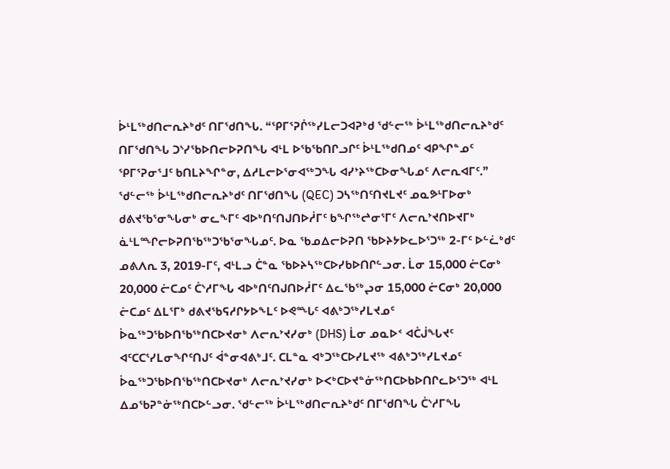ᐆᒻᒪᖅᑯᑎᓕᕆᔨᒃᑯᑦ ᑎᒥᖁᑎᖓ. “ᕿᒥᕐᕈᒌᖅᓯᒪᓕᑐᐊᕈᒃᑯ ᖁᓪᓕᖅ ᐆᒻᒪᖅᑯᑎᓕᕆᔨᒃᑯᑦ ᑎᒥᖁᑎᖓ ᑐᔅᓯᖃᐅᑎᓕᐅᕈᑎᖓ ᐊᒻᒪ ᐅᖃᖃᑎᒋᓗᒋᑦ ᐆᒻᒪᖅᑯᑎᓄᑦ ᐊᑭᖏᓐᓄᑦ ᕿᒥᕐᕈᓂᕐᒧᑦ ᑲᑎᒪᔨᖏᓐᓂ, ᐃᓱᒪᓕᐅᕐᓂᐊᖅᑐᖓ ᐊᓯᔾᔨᖅᑕᐅᓂᖓᓄᑦ ᐱᓕᕆᐊᒥᑦ.”
ᖁᓪᓕᖅ ᐆᒻᒪᖅᑯᑎᓕᕆᔨᒃᑯᑦ ᑎᒥᖁᑎᖓ (QEC) ᑐᓴᖅᑎᑦᑎᔪᒪᔪᑦ ᓄᓇᕗᒻᒥᐅᓂᒃ ᑯᕕᔪᖃᕐᓂᖓᓂᒃ ᓂᓚᖕᒥᑦ ᐊᐅᒃᑎᑦᑎᒍᑎᐅᓲᒥᑦ ᑲᖏᖅᖠᓂᕐᒥᑦ ᐱᓕᕆᔾᔪᑎᐅᔪᒥᒃ ᓈᒻᒪᙱᓕᐅᕈᑎᖃᖅᑐᖃᕐᓂᖓᓄᑦ. ᐅᓇ ᖃᓄᐃᓕᐅᕈᑎ ᖃᐅᔨᔭᐅᓚᐅᕐᑐᖅ 2-ᒥᑦ ᐅᓪᓛᒃᑯᑦ ᓄᕕᐱᕆ 3, 2019-ᒥᑦ, ᐊᒻᒪᓗ ᑖᓐᓇ ᖃᐅᔨᓴᖅᑕᐅᓯᑲᐅᑎᒋᓪᓗᓂ. ᒫᓂ 15,000 ᓖᑕᓂᒃ 20,000 ᓖᑕᓄᑦ ᑖᔅᓱᒥᖓ ᐊᐅᒃᑎᑦᑎᒍᑎᐅᓲᒥᑦ ᐃᓚᖃᖅᖢᓂ 15,000 ᓖᑕᓂᒃ 20,000 ᓖᑕᓄᑦ ᐃᒪᕐᒥᒃ ᑯᕕᔪᖃᕋᓱᒋᔭᐅᖕᒪᑦ ᐅᕙᙵᑦ ᐊᕕᒃᑐᖅᓯᒪᔪᓄᑦ ᐆᓇᖅᑐᖃᐅᑎᖃᖅᑎᑕᐅᔪᓂᒃ ᐱᓕᕆᔾᔪᓯᓂᒃ (DHS) ᒫᓂ ᓄᓇᐅᑉ ᐊᑖᒎᖓᔪᑦ ᐊᑦᑕᑕᕐᓯᒪᓂᖏᑦᑎᒍᑦ ᐋᓐᓂᐊᕕᒃᒧᑦ. ᑕᒪᓐᓇ ᐊᒃᑐᖅᑕᐅᓯᒪᔪᖅ ᐊᕕᒃᑐᖅᓯᒪᔪᓄᑦ ᐆᓇᖅᑐᖃᐅᑎᖃᖅᑎᑕᐅᔪᓂᒃ ᐱᓕᕆᔾᔪᓯᓂᒃ ᐅᐸᒃᑕᐅᔪᓐᓃᖅᑎᑕᐅᑲᐅᑎᒋᓚᐅᕐᑐᖅ ᐊᒻᒪ ᐃᓄᖃᕈᓐᓃᖅᑎᑕᐅᓪᓗᓂ. ᖁᓪᓕᖅ ᐆᒻᒪᖅᑯᑎᓕᕆᔨᒃᑯᑦ ᑎᒥᖁᑎᖓ ᑖᔅᓱᒥᖓ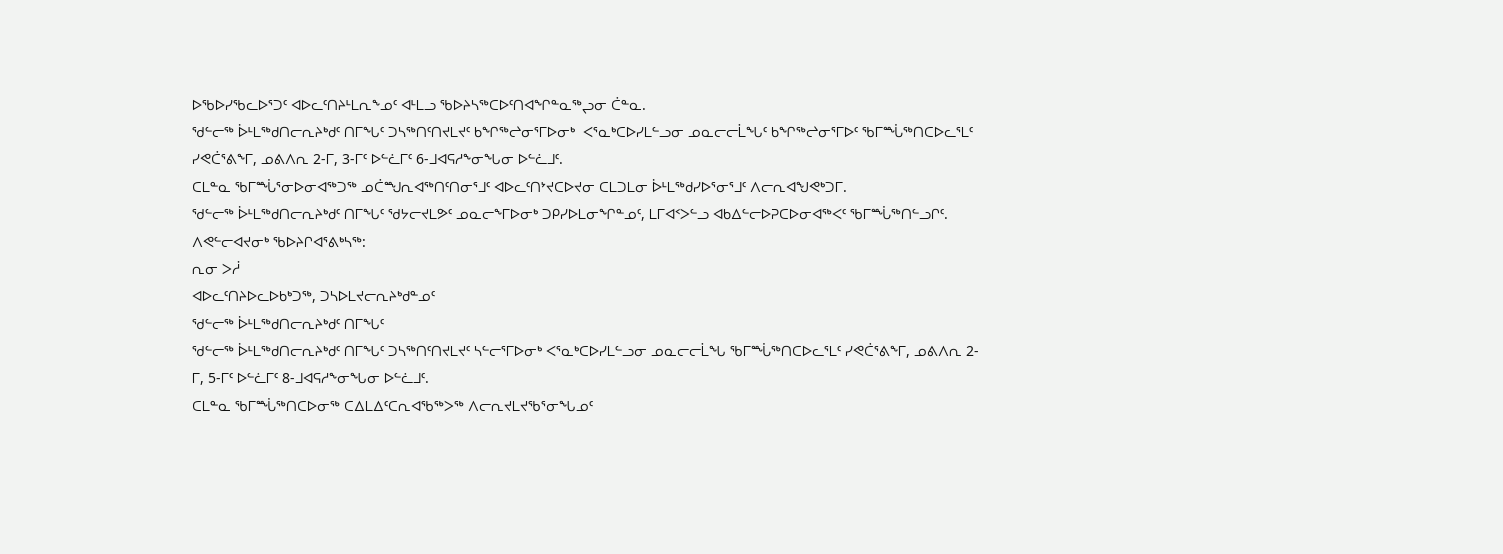ᐅᖃᐅᓯᖃᓚᐅᕐᑐᑦ ᐊᐅᓚᑦᑎᔨᒻᒪᕆᖕᓄᑦ ᐊᒻᒪᓗ ᖃᐅᔨᓴᖅᑕᐅᑦᑎᐊᖏᓐᓇᖅᖢᓂ ᑖᓐᓇ.
ᖁᓪᓕᖅ ᐆᒻᒪᖅᑯᑎᓕᕆᔨᒃᑯᑦ ᑎᒥᖓᑦ ᑐᓴᖅᑎᑦᑎᔪᒪᔪᑦ ᑲᖏᖅᖠᓂᕐᒥᐅᓂᒃ  ᐸᕐᓇᒃᑕᐅᓯᒪᓪᓗᓂ ᓄᓇᓕᓕᒫᖓᑦ ᑲᖏᖅᖠᓂᕐᒥᐅᑦ ᖃᒥᙶᖅᑎᑕᐅᓚᕐᒪᑦ ᓯᕙᑖᕐᕕᖕᒥ, ᓄᕕᐱᕆ 2-ᒥ, 3-ᒥᑦ ᐅᓪᓛᒥᑦ 6-ᒧᐊᕋᓱᖕᓂᖓᓂ ᐅᓪᓛᒧᑦ.
ᑕᒪᓐᓇ ᖃᒥᙶᕐᓂᐅᓂᐊᖅᑐᖅ ᓄᑖᙳᕆᐊᖅᑎᑦᑎᓂᕐᒧᑦ ᐊᐅᓚᑦᑎᔾᔪᑕᐅᔪᓂ ᑕᒪᑐᒪᓂ ᐆᒻᒪᖅᑯᓯᐅᕐᓂᕐᒧᑦ ᐱᓕᕆᐊᖑᕙᒃᑐᒥ.
ᖁᓪᓕᖅ ᐆᒻᒪᖅᑯᑎᓕᕆᔨᒃᑯᑦ ᑎᒥᖓᑦ ᖁᔭᓕᔪᒪᕗᑦ ᓄᓇᓕᖕᒥᐅᓂᒃ ᑐᑭᓯᐅᒪᓂᖏᓐᓄᑦ, ᒪᒥᐊᑉᐳᓪᓗ ᐊᑲᐃᓪᓕᐅᕈᑕᐅᓂᐊᖅᐸᑦ ᖃᒥᙶᖅᑎᓪᓗᒋᑦ.
ᐱᕙᓪᓕᐊᔪᓂᒃ ᖃᐅᔨᒋᐊᕐᕕᒃᓴᖅ:
ᕆᓂ ᐳᓲ
ᐊᐅᓚᑦᑎᔨᐅᓚᐅᑲᒃᑐᖅ, ᑐᓴᐅᒪᔪᓕᕆᔨᒃᑯᓐᓄᑦ
ᖁᓪᓕᖅ ᐆᒻᒪᖅᑯᑎᓕᕆᔨᒃᑯᑦ ᑎᒥᖓᑦ
ᖁᓪᓕᖅ ᐆᒻᒪᖅᑯᑎᓕᕆᔨᒃᑯᑦ ᑎᒥᖓᑦ ᑐᓴᖅᑎᑦᑎᔪᒪᔪᑦ ᓴᓪᓕᕐᒥᐅᓂᒃ ᐸᕐᓇᒃᑕᐅᓯᒪᓪᓗᓂ ᓄᓇᓕᓕᒫᖓ ᖃᒥᙶᖅᑎᑕᐅᓚᕐᒪᑦ ᓯᕙᑖᕐᕕᖕᒥ, ᓄᕕᐱᕆ 2-ᒥ, 5-ᒥᑦ ᐅᓪᓛᒥᑦ 8-ᒧᐊᕋᓱᖕᓂᖓᓂ ᐅᓪᓛᒧᑦ.
ᑕᒪᓐᓇ ᖃᒥᙶᖅᑎᑕᐅᓂᖅ ᑕᐃᒪᐃᑦᑕᕆᐊᖃᖅᐳᖅ ᐱᓕᕆᔪᒪᔪᖃᕐᓂᖓᓄᑦ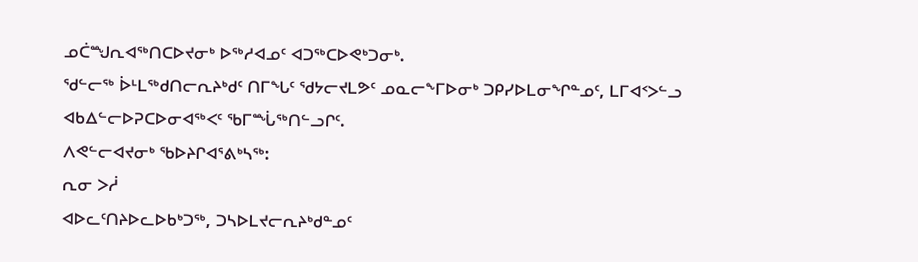ᓄᑖᙳᕆᐊᖅᑎᑕᐅᔪᓂᒃ ᐅᖅᓱᐊᓄᑦ ᐊᑐᖅᑕᐅᕙᒃᑐᓂᒃ.
ᖁᓪᓕᖅ ᐆᒻᒪᖅᑯᑎᓕᕆᔨᒃᑯᑦ ᑎᒥᖓᑦ ᖁᔭᓕᔪᒪᕗᑦ ᓄᓇᓕᖕᒥᐅᓂᒃ ᑐᑭᓯᐅᒪᓂᖏᓐᓄᑦ, ᒪᒥᐊᑉᐳᓪᓗ ᐊᑲᐃᓪᓕᐅᕈᑕᐅᓂᐊᖅᐸᑦ ᖃᒥᙶᖅᑎᓪᓗᒋᑦ.
ᐱᕙᓪᓕᐊᔪᓂᒃ ᖃᐅᔨᒋᐊᕐᕕᒃᓴᖅ:
ᕆᓂ ᐳᓲ
ᐊᐅᓚᑦᑎᔨᐅᓚᐅᑲᒃᑐᖅ, ᑐᓴᐅᒪᔪᓕᕆᔨᒃᑯᓐᓄᑦ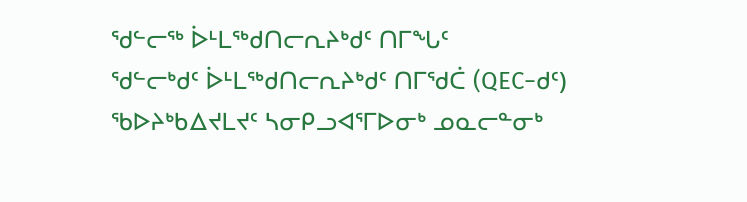ᖁᓪᓕᖅ ᐆᒻᒪᖅᑯᑎᓕᕆᔨᒃᑯᑦ ᑎᒥᖓᑦ
ᖁᓪᓕᒃᑯᑦ ᐆᒻᒪᖅᑯᑎᓕᕆᔨᒃᑯᑦ ᑎᒥᖁᑖ (QEC−ᑯᑦ) ᖃᐅᔨᒃᑲᐃᔪᒪᔪᑦ ᓴᓂᑭᓗᐊᕐᒥᐅᓂᒃ ᓄᓇᓕᓐᓂᒃ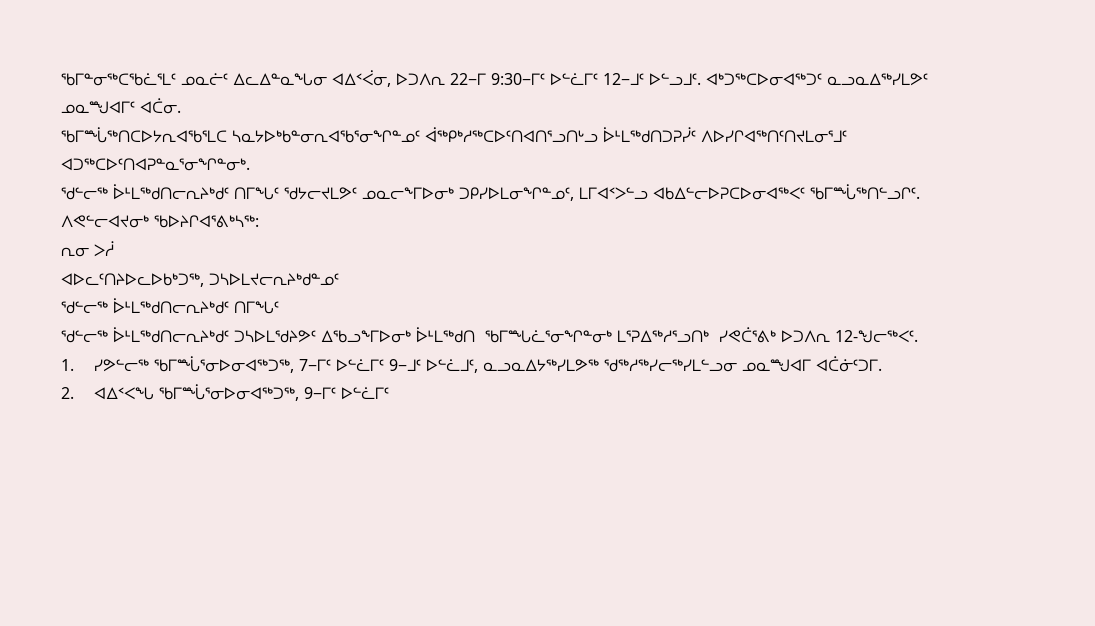ᖃᒥᓐᓂᖅᑕᖃᓛᕐᒪᑦ ᓄᓇᓖᑦ ᐃᓚᐃᓐᓇᖓᓂ ᐊᐃᑉᐹᓂ, ᐅᑐᐱᕆ 22−ᒥ 9:30−ᒥᑦ ᐅᓪᓛᒥᑦ 12−ᒧᑦ ᐅᓪᓗᒧᑦ. ᐊᒃᑐᖅᑕᐅᓂᐊᖅᑐᑦ ᓇᓗᓇᐃᖅᓯᒪᕗᑦ ᓄᓇᙳᐊᒥᑦ ᐊᑖᓂ.
ᖃᒥᙶᖅᑎᑕᐅᔭᕆᐊᖃᕐᒪᑕ ᓴᓇᔭᐅᒃᑲᓐᓂᕆᐊᖃᕐᓂᖏᓐᓄᑦ ᐋᖅᑭᒃᓱᖅᑕᐅᑦᑎᐊᑎᕐᓗᑎᒡᓗ ᐆᒻᒪᖅᑯᑎᑐᕈᓰᑦ ᐱᐅᓯᒋᐊᖅᑎᑦᑎᔪᒪᓂᕐᒧᑦ ᐊᑐᖅᑕᐅᑦᑎᐊᕈᓐᓇᕐᓂᖏᓐᓂᒃ.
ᖁᓪᓕᖅ ᐆᒻᒪᖅᑯᑎᓕᕆᔨᒃᑯᑦ ᑎᒥᖓᑦ ᖁᔭᓕᔪᒪᕗᑦ ᓄᓇᓕᖕᒥᐅᓂᒃ ᑐᑭᓯᐅᒪᓂᖏᓐᓄᑦ, ᒪᒥᐊᑉᐳᓪᓗ ᐊᑲᐃᓪᓕᐅᕈᑕᐅᓂᐊᖅᐸᑦ ᖃᒥᙶᖅᑎᓪᓗᒋᑦ.
ᐱᕙᓪᓕᐊᔪᓂᒃ ᖃᐅᔨᒋᐊᕐᕕᒃᓴᖅ:
ᕆᓂ ᐳᓲ
ᐊᐅᓚᑦᑎᔨᐅᓚᐅᑲᒃᑐᖅ, ᑐᓴᐅᒪᔪᓕᕆᔨᒃᑯᓐᓄᑦ
ᖁᓪᓕᖅ ᐆᒻᒪᖅᑯᑎᓕᕆᔨᒃᑯᑦ ᑎᒥᖓᑦ
ᖁᓪᓕᖅ ᐆᒻᒪᖅᑯᑎᓕᕆᔨᒃᑯᑦ ᑐᓴᐅᒪᖁᔨᕗᑦ ᐃᖃᓗᖕᒥᐅᓂᒃ ᐆᒻᒪᖅᑯᑎ  ᖃᒥᙵᓛᕐᓂᖏᓐᓂᒃ ᒪᕐᕈᐃᖅᓱᕐᓗᑎᒃ  ᓯᕙᑖᕐᕕᒃ ᐅᑐᐱᕆ 12-ᖑᓕᖅᐸᑦ.
1.    ᓯᕗᓪᓕᖅ ᖃᒥᙶᕐᓂᐅᓂᐊᖅᑐᖅ, 7−ᒥᑦ ᐅᓪᓛᒥᑦ 9−ᒧᑦ ᐅᓪᓛᒧᑦ, ᓇᓗᓇᐃᔭᖅᓯᒪᕗᖅ ᖁᖅᓱᖅᓯᓕᖅᓯᒪᓪᓗᓂ ᓄᓇᙳᐊᒥ ᐊᑖᓃᑦᑐᒥ.
2.    ᐊᐃᑉᐸᖓ ᖃᒥᙶᕐᓂᐅᓂᐊᖅᑐᖅ, 9−ᒥᑦ ᐅᓪᓛᒥᑦ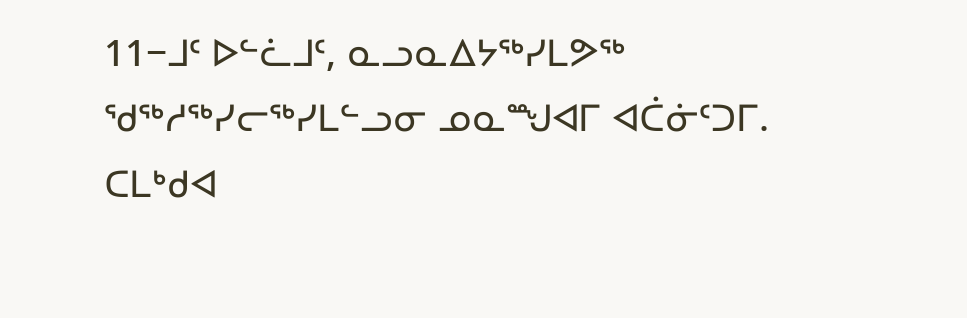11−ᒧᑦ ᐅᓪᓛᒧᑦ, ᓇᓗᓇᐃᔭᖅᓯᒪᕗᖅ ᖁᖅᓱᖅᓯᓕᖅᓯᒪᓪᓗᓂ ᓄᓇᙳᐊᒥ ᐊᑖᓃᑦᑐᒥ.
ᑕᒪᒃᑯᐊ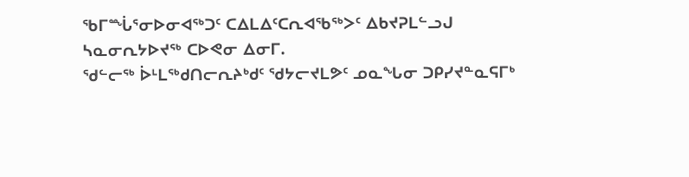ᖃᒥᙶᕐᓂᐅᓂᐊᖅᑐᑦ ᑕᐃᒪᐃᑦᑕᕆᐊᖃᖅᐳᑦ ᐃᑲᔪᕈᒪᓪᓗᒍ ᓴᓇᓂᕆᔭᐅᔪᖅ ᑕᐅᕙᓂ ᐃᓂᒥ.
ᖁᓪᓕᖅ ᐆᒻᒪᖅᑯᑎᓕᕆᔨᒃᑯᑦ ᖁᔭᓕᔪᒪᕗᑦ ᓄᓇᖓᓂ ᑐᑭᓯᔪᓐᓇᕋᒥᒃ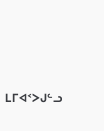ᒪᒥᐊᑉᐳᒍᓪᓗ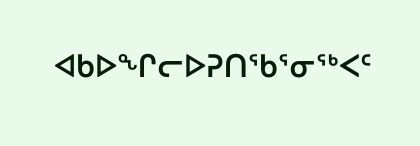ᐊᑲᐅᖏᓕᐅᕈᑎᖃᕐᓂᖅᐸᑦ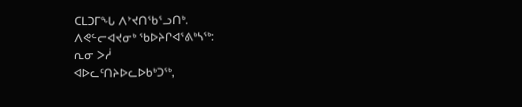ᑕᒪᑐᒥᖓ ᐱᔾᔪᑎᖃᕐᓗᑎᒃ.
ᐱᕙᓪᓕᐊᔪᓂᒃ ᖃᐅᔨᒋᐊᕐᕕᒃᓴᖅ:
ᕆᓂ ᐳᓲ
ᐊᐅᓚᑦᑎᔨᐅᓚᐅᑲᒃᑐᖅ,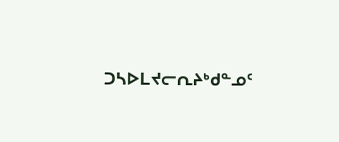ᑐᓴᐅᒪᔪᓕᕆᔨᒃᑯᓐᓄᑦ